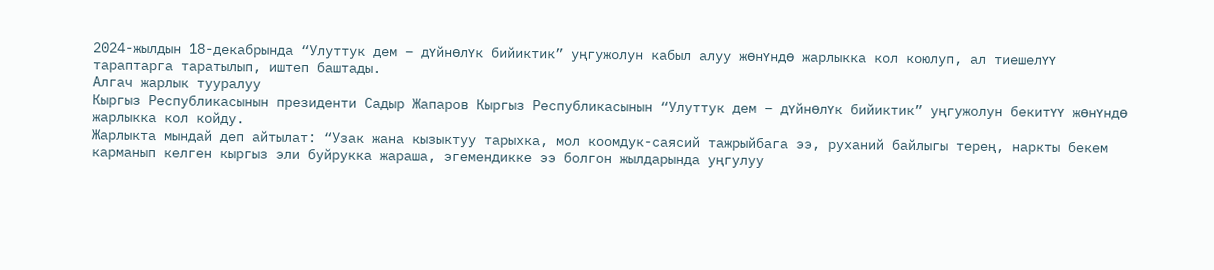2024-жылдын 18-декабрында “Улуттук дем – дʏйнɵлʏк бийиктик” уңгужолун кабыл алуу жɵнʏндɵ жарлыкка кол коюлуп, ал тиешелʏʏ тараптарга таратылып, иштеп баштады.
Алгач жарлык тууралуу
Кыргыз Республикасынын президенти Садыр Жапаров Кыргыз Республикасынын “Улуттук дем – дʏйнɵлʏк бийиктик” уңгужолун бекитʏʏ жɵнʏндɵ жарлыкка кол койду.
Жарлыкта мындай деп айтылат: “Узак жана кызыктуу тарыхка, мол коомдук-саясий тажрыйбага ээ, руханий байлыгы терең, наркты бекем карманып келген кыргыз эли буйрукка жараша, эгемендикке ээ болгон жылдарында уңгулуу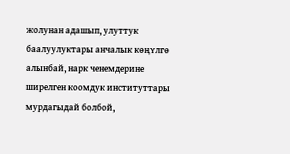жолунан адашып, улуттук баалуулуктары анчалык кɵңʏлгɵ алынбай, нарк ченемдерине ширелген коомдук институттары мурдагыдай болбой,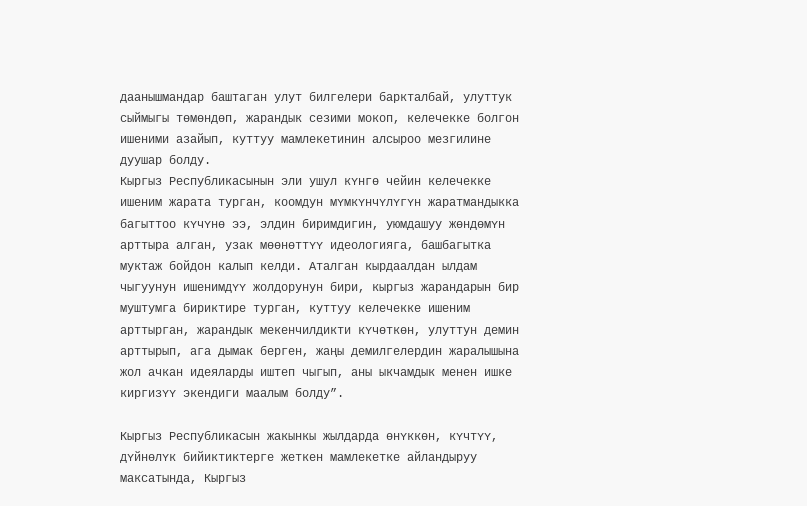даанышмандар баштаган улут билгелери баркталбай, улуттук сыймыгы тɵмɵндɵп, жарандык сезими мокоп, келечекке болгон ишеними азайып, куттуу мамлекетинин алсыроо мезгилине дуушар болду.
Кыргыз Республикасынын эли ушул кʏнгɵ чейин келечекке ишеним жарата турган, коомдун мʏмкʏнчʏлʏгʏн жаратмандыкка багыттоо кʏчʏнɵ ээ, элдин биримдигин, уюмдашуу жɵндɵмʏн арттыра алган, узак мɵɵнɵттʏʏ идеологияга, башбагытка муктаж бойдон калып келди. Аталган кырдаалдан ылдам чыгуунун ишенимдʏʏ жолдорунун бири, кыргыз жарандарын бир муштумга бириктире турган, куттуу келечекке ишеним арттырган, жарандык мекенчилдикти кʏчɵткɵн, улуттун демин арттырып, ага дымак берген, жаңы демилгелердин жаралышына жол ачкан идеяларды иштеп чыгып, аны ыкчамдык менен ишке киргизʏʏ экендиги маалым болду”.

Кыргыз Республикасын жакынкы жылдарда ɵнʏккɵн, кʏчтʏʏ, дʏйнɵлʏк бийиктиктерге жеткен мамлекетке айландыруу максатында, Кыргыз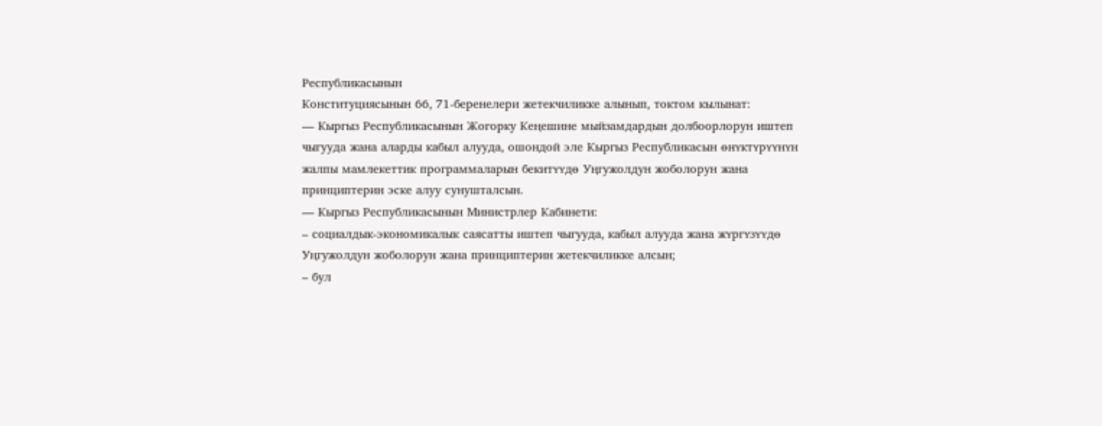Республикасынын
Конституциясынын 66, 71-беренелери жетекчиликке алынып, токтом кылынат:
— Кыргыз Республикасынын Жогорку Кеңешине мыйзамдардын долбоорлорун иштеп чыгууда жана аларды кабыл алууда, ошондой эле Кыргыз Республикасын ɵнʏктʏрʏʏнʏн жалпы мамлекеттик программаларын бекитʏʏдɵ Уңгужолдун жоболорун жана принциптерин эске алуу сунушталсын.
— Кыргыз Республикасынын Министрлер Кабинети:
– социалдык-экономикалык саясатты иштеп чыгууда, кабыл алууда жана жʏргʏзʏʏдɵ Уңгужолдун жоболорун жана принциптерин жетекчиликке алсын;
– бул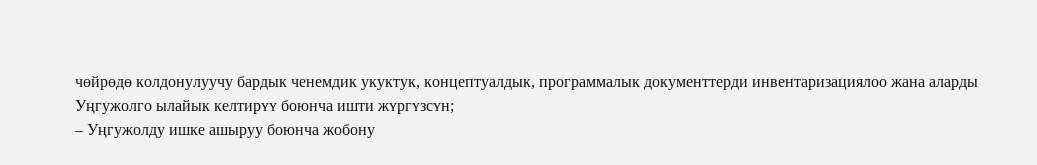чɵйрɵдɵ колдонулуучу бардык ченемдик укуктук, концептуалдык, программалык документтерди инвентаризациялоо жана аларды Уңгужолго ылайык келтирʏʏ боюнча ишти жʏргʏзсʏн;
– Уңгужолду ишке ашыруу боюнча жобону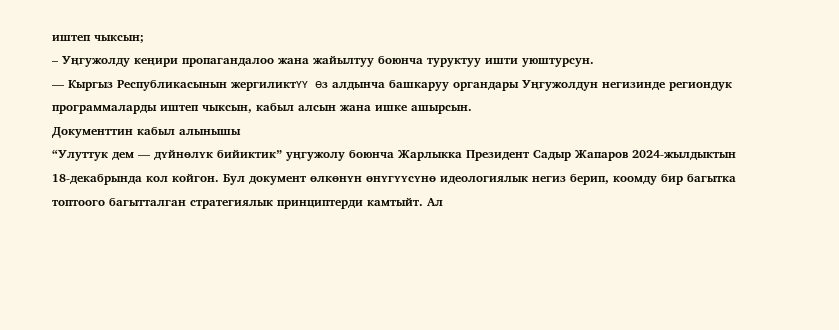иштеп чыксын;
– Уңгужолду кеңири пропагандалоо жана жайылтуу боюнча туруктуу ишти уюштурсун.
— Кыргыз Республикасынын жергиликтʏʏ ɵз алдынча башкаруу органдары Уңгужолдун негизинде региондук программаларды иштеп чыксын, кабыл алсын жана ишке ашырсын.
Документтин кабыл алынышы
“Улуттук дем — дʏйнɵлʏк бийиктик” уңгужолу боюнча Жарлыкка Президент Садыр Жапаров 2024-жылдыктын 18-декабрында кол койгон. Бул документ ɵлкɵнʏн ɵнʏгʏʏсʏнɵ идеологиялык негиз берип, коомду бир багытка топтоого багытталган стратегиялык принциптерди камтыйт. Ал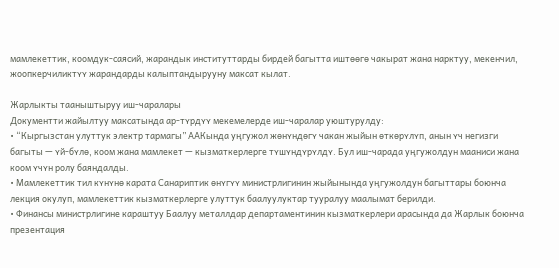мамлекеттик, коомдук-саясий, жарандык институттарды бирдей багытта иштɵɵгɵ чакырат жана нарктуу, мекенчил, жоопкерчиликтʏʏ жарандарды калыптандырууну максат кылат.

Жарлыкты тааныштыруу иш-чаралары
Документти жайылтуу максатында ар-тʏрдʏʏ мекемелерде иш-чаралар уюштурулду:
• “Кыргызстан улуттук электр тармагы” ААКында уңгужол жɵнʏндɵгʏ чакан жыйын ɵткɵрʏлʏп, анын ʏч негизги багыты — ʏй-бʏлɵ, коом жана мамлекет — кызматкерлерге тʏшʏндʏрʏлдʏ. Бул иш-чарада уңгужолдун мааниси жана коом ʏчʏн ролу баяндалды.
• Мамлекеттик тил кʏнʏнɵ карата Санариптик ɵнʏгʏʏ министрлигинин жыйынында уңгужолдун багыттары боюнча лекция окулуп, мамлекеттик кызматкерлерге улуттук баалуулуктар тууралуу маалымат берилди.
• Финансы министрлигине караштуу Баалуу металлдар департаментинин кызматкерлери арасында да Жарлык боюнча презентация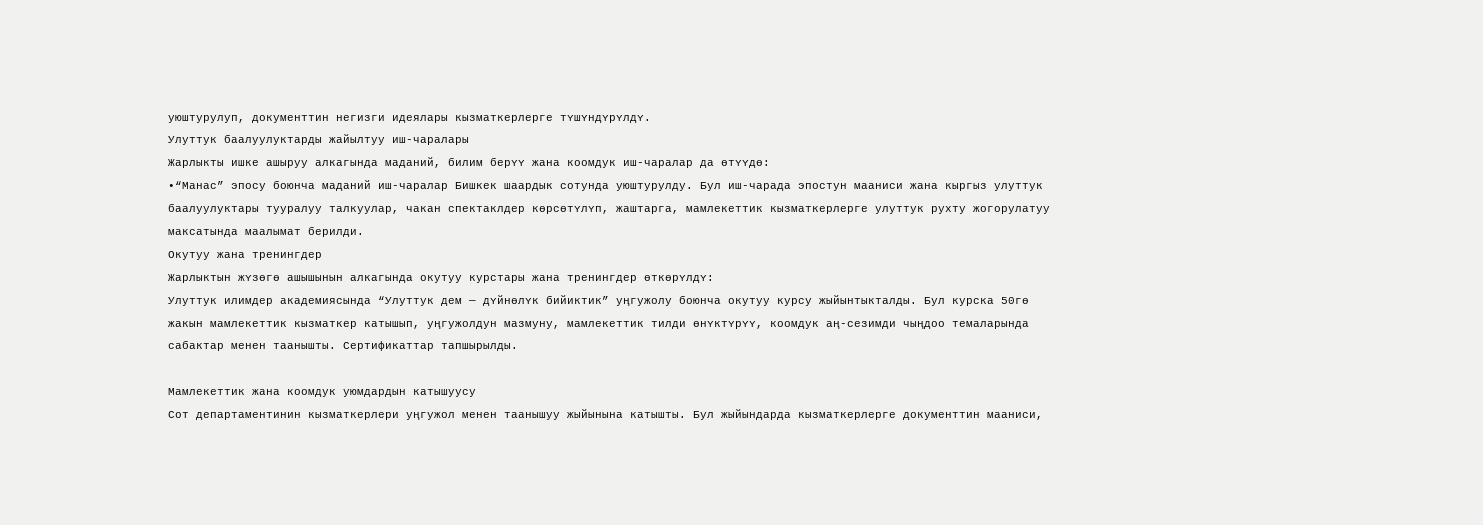уюштурулуп, документтин негизги идеялары кызматкерлерге тʏшʏндʏрʏлдʏ.
Улуттук баалуулуктарды жайылтуу иш-чаралары
Жарлыкты ишке ашыруу алкагында маданий, билим берʏʏ жана коомдук иш-чаралар да ɵтʏʏдɵ:
•“Манас” эпосу боюнча маданий иш-чаралар Бишкек шаардык сотунда уюштурулду. Бул иш-чарада эпостун мааниси жана кыргыз улуттук баалуулуктары тууралуу талкуулар, чакан спектаклдер кɵрсɵтʏлʏп, жаштарга, мамлекеттик кызматкерлерге улуттук рухту жогорулатуу максатында маалымат берилди.
Окутуу жана тренингдер
Жарлыктын жʏзɵгɵ ашышынын алкагында окутуу курстары жана тренингдер ɵткɵрʏлдʏ:
Улуттук илимдер академиясында “Улуттук дем — дʏйнɵлʏк бийиктик” уңгужолу боюнча окутуу курсу жыйынтыкталды. Бул курска 50гɵ жакын мамлекеттик кызматкер катышып, уңгужолдун мазмуну, мамлекеттик тилди ɵнʏктʏрʏʏ, коомдук аң-сезимди чыңдоо темаларында сабактар менен таанышты. Сертификаттар тапшырылды.

Мамлекеттик жана коомдук уюмдардын катышуусу
Сот департаментинин кызматкерлери уңгужол менен таанышуу жыйынына катышты. Бул жыйындарда кызматкерлерге документтин мааниси,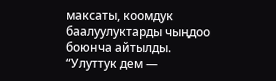максаты, коомдук баалуулуктарды чыңдоо боюнча айтылды.
“Улуттук дем —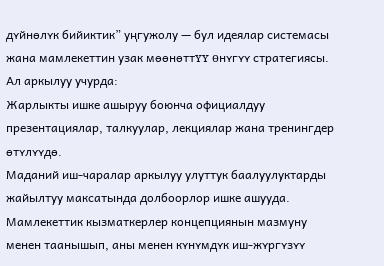дʏйнɵлʏк бийиктик” уңгужолу — бул идеялар системасы жана мамлекеттин узак мɵɵнɵттʏʏ ɵнʏгʏʏ стратегиясы. Ал аркылуу учурда:
Жарлыкты ишке ашыруу боюнча официалдуу презентациялар, талкуулар, лекциялар жана тренингдер ɵтʏлʏʏдɵ.
Маданий иш-чаралар аркылуу улуттук баалуулуктарды жайылтуу максатында долбоорлор ишке ашууда.
Мамлекеттик кызматкерлер концепциянын мазмуну менен таанышып, аны менен кʏнʏмдʏк иш-жʏргʏзʏʏ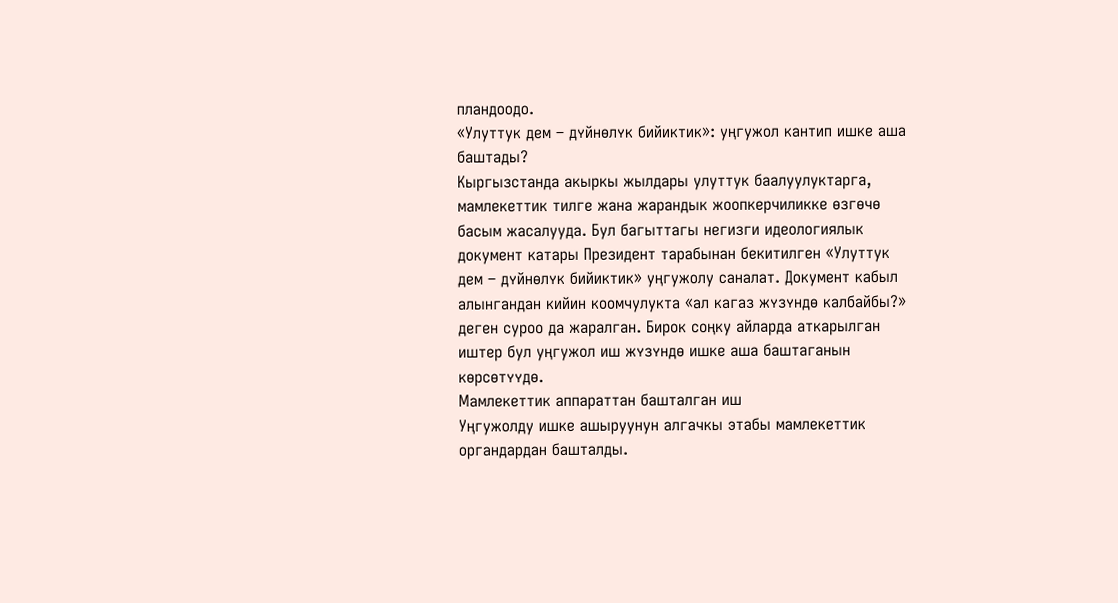пландоодо.
«Улуттук дем – дʏйнɵлʏк бийиктик»: уңгужол кантип ишке аша баштады?
Кыргызстанда акыркы жылдары улуттук баалуулуктарга, мамлекеттик тилге жана жарандык жоопкерчиликке ɵзгɵчɵ басым жасалууда. Бул багыттагы негизги идеологиялык документ катары Президент тарабынан бекитилген «Улуттук дем – дʏйнɵлʏк бийиктик» уңгужолу саналат. Документ кабыл алынгандан кийин коомчулукта «ал кагаз жʏзʏндɵ калбайбы?» деген суроо да жаралган. Бирок соңку айларда аткарылган иштер бул уңгужол иш жʏзʏндɵ ишке аша баштаганын кɵрсɵтʏʏдɵ.
Мамлекеттик аппараттан башталган иш
Уңгужолду ишке ашыруунун алгачкы этабы мамлекеттик органдардан башталды.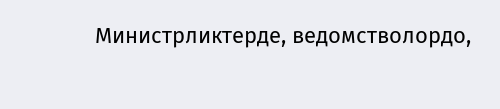Министрликтерде, ведомстволордо,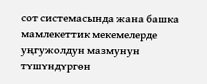сот системасында жана башка мамлекеттик мекемелерде уңгужолдун мазмунун тʏшʏндʏргɵн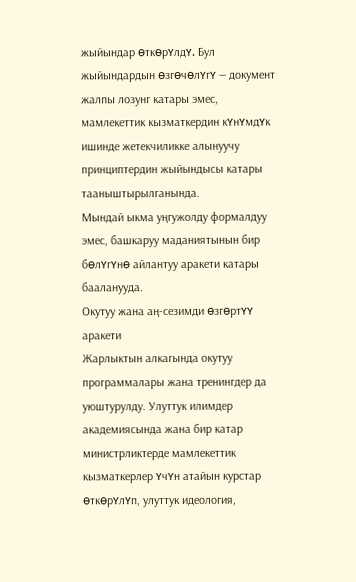жыйындар ɵткɵрʏлдʏ. Бул жыйындардын ɵзгɵчɵлʏгʏ — документ жалпы лозунг катары эмес, мамлекеттик кызматкердин кʏнʏмдʏк ишинде жетекчиликке алынуучу принциптердин жыйындысы катары тааныштырылганында.
Мындай ыкма уңгужолду формалдуу эмес, башкаруу маданиятынын бир бɵлʏгʏнɵ айлантуу аракети катары бааланууда.
Окутуу жана аң-сезимди ɵзгɵртʏʏ аракети
Жарлыктын алкагында окутуу программалары жана тренингдер да уюштурулду. Улуттук илимдер академиясында жана бир катар министрликтерде мамлекеттик кызматкерлер ʏчʏн атайын курстар ɵткɵрʏлʏп, улуттук идеология,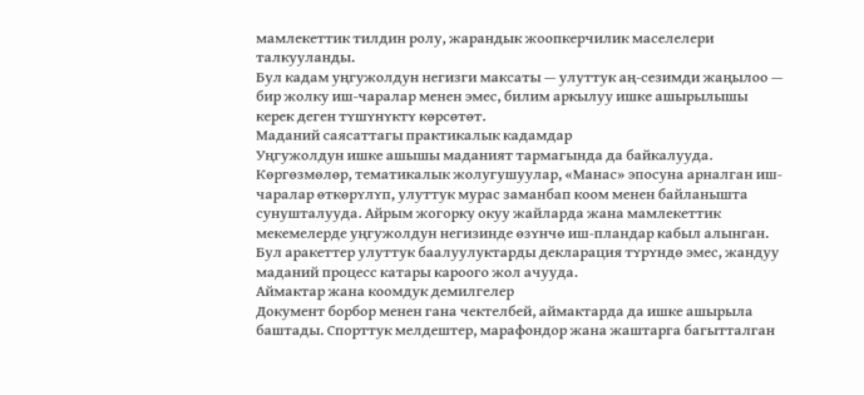мамлекеттик тилдин ролу, жарандык жоопкерчилик маселелери талкууланды.
Бул кадам уңгужолдун негизги максаты — улуттук аң-сезимди жаңылоо — бир жолку иш-чаралар менен эмес, билим аркылуу ишке ашырылышы керек деген тʏшʏнʏктʏ кɵрсɵтɵт.
Маданий саясаттагы практикалык кадамдар
Уңгужолдун ишке ашышы маданият тармагында да байкалууда. Кɵргɵзмɵлɵр, тематикалык жолугушуулар, «Манас» эпосуна арналган иш-чаралар ɵткɵрʏлʏп, улуттук мурас заманбап коом менен байланышта сунушталууда. Айрым жогорку окуу жайларда жана мамлекеттик мекемелерде уңгужолдун негизинде ɵзʏнчɵ иш-пландар кабыл алынган.
Бул аракеттер улуттук баалуулуктарды декларация тʏрʏндɵ эмес, жандуу маданий процесс катары кароого жол ачууда.
Аймактар жана коомдук демилгелер
Документ борбор менен гана чектелбей, аймактарда да ишке ашырыла баштады. Спорттук мелдештер, марафондор жана жаштарга багытталган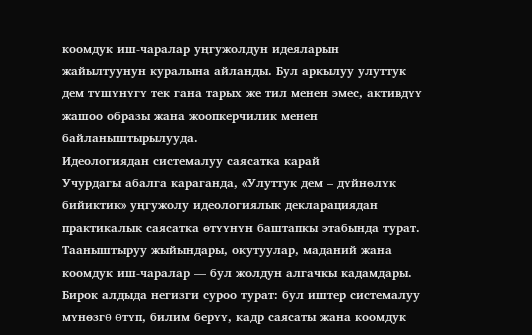коомдук иш-чаралар уңгужолдун идеяларын жайылтуунун куралына айланды. Бул аркылуу улуттук дем тʏшʏнʏгʏ тек гана тарых же тил менен эмес, активдʏʏ жашоо образы жана жоопкерчилик менен байланыштырылууда.
Идеологиядан системалуу саясатка карай
Учурдагы абалга караганда, «Улуттук дем – дʏйнɵлʏк бийиктик» уңгужолу идеологиялык декларациядан практикалык саясатка ɵтʏʏнʏн баштапкы этабында турат. Тааныштыруу жыйындары, окутуулар, маданий жана коомдук иш-чаралар — бул жолдун алгачкы кадамдары.
Бирок алдыда негизги суроо турат: бул иштер системалуу мʏнɵзгɵ ɵтʏп, билим берʏʏ, кадр саясаты жана коомдук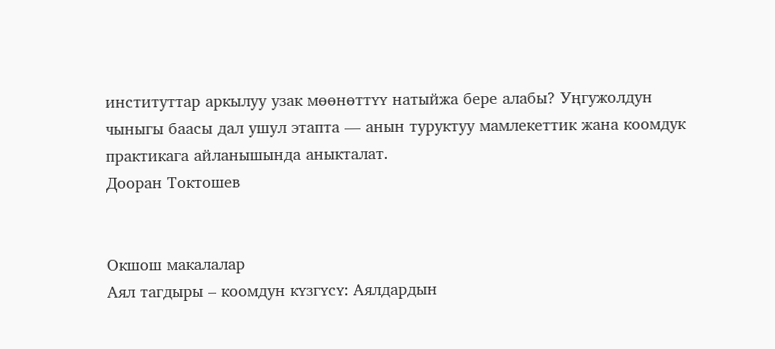институттар аркылуу узак мɵɵнɵттʏʏ натыйжа бере алабы? Уңгужолдун чыныгы баасы дал ушул этапта — анын туруктуу мамлекеттик жана коомдук практикага айланышында аныкталат.
Дооран Токтошев


Окшош макалалар
Аял тагдыры – коомдyн кʏзгʏсʏ: Аялдардын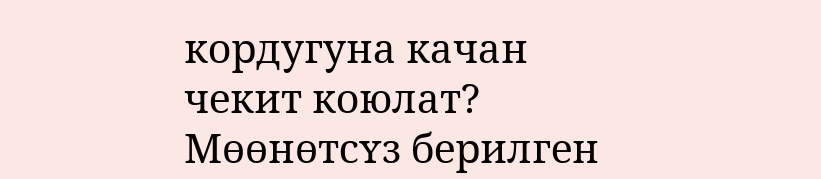кордугуна качан чекит коюлат?
Мɵɵнɵтсʏз берилген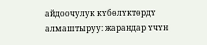айдоочулук кʏбɵлʏктɵрдʏ алмаштыруу: жарандар ʏчʏн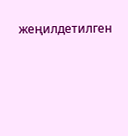жеңилдетилген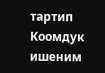тартип
Коомдук ишеним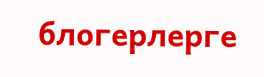блогерлерге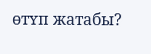ɵтʏп жатабы?